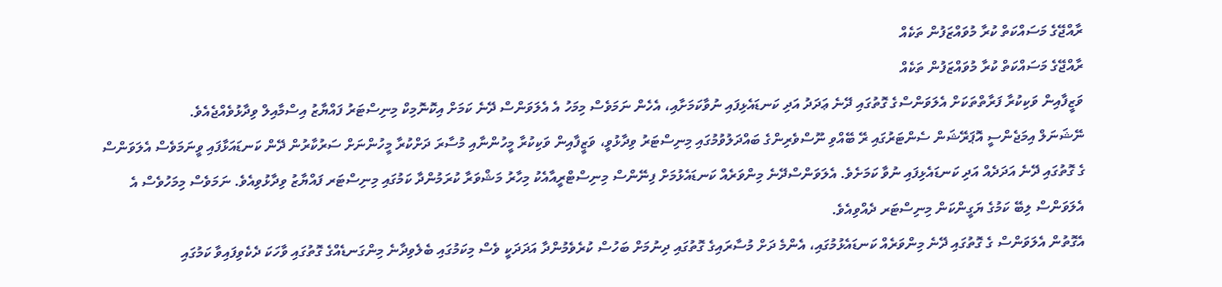ރާއްޖޭގެ މަސައްކަތް ކުރާ މުވައްޒަފުން ތަކެއް
ރާއްޖޭގެ މަސައްކަތް ކުރާ މުވައްޒަފުން ތަކެއް
ވަޒީފާއިން ވަކިކުރާ ފަރާތްތަކަށް އެލަވަންސްގެ ގޮތުގައި ދޭނެ ޢަދަދު އަދި ކަނޑައެޅިފައި ނުވާކަމަށާއި، އެހެން ނަމަވެސް މިމަހު އެ އެލަވަންސް ދޭނެ ކަމަށް އިކޮނޮމިކް މިނިސްޓަރު ފައްޔާޒު އިސްމާއިލް ވިދާޅުވެއްޖެއެވެ.
ނޭޝަނަލް އިމަޖެންސީ އޮޕަރޭޝަން ސެންޓަރުގައި ރޭ ބޭއްވި ނޫސްވެރިންގެ ބައްދަލުވުމުގައި މިނިސްޓަރު ވިދާޅުވީ، ވަޒީފާއިން ވަކިކުރާ މީހުންނާއި މުސާރަ ދަށްކުރާ މީހުންނަށް ސަރުކާރުން ދޭން ކަނޑައަޅާފައި ވީނަމަވެސް އެލަވަންސް ގެ ގޮތުގައި ދޭނެ އަދަދެއް އަދި ކަނޑައެޅިފައި ނުވާ ކަމަށެވެ. އެލަވަންސްދޭނެ މިންވަރެއް ކަނޑައެޅުމަށް ފިނޭންސް މިނިސްޓްރީއާއެކު މިހާރު މަޝްވަރާ ކުރަމުންދާ ކަމުގައި މިނިސްޓަރ ފައްޔާޒު ވިދާޅުވިއެވެ. ނަމަވެސް މިމަހުވެސް އެ އެލަވަންސް ލިބޭ ކަމުގެ ޔަގީންކަން މިނިސްޓަރ ދެއްވިއެވެ.
އެގޮތުން އެލަވަންސް ގެ ގޮތުގައި ދޭނެ މިންވަރެއް ކަނޑައެޅުމުގައި، އެންމެ ދަށް މުސާރައިގެ ގޮތުގައި ދިނުމަށް ބަހުސް ކުރެވެމުންދާ އަދަދަކީ ވެސް މިކަމުގައި ބެލެވިދާނެ މިންގަނޑެއްގެ ގޮތުގައި ވާހަކަ ދެކެވިފައިވާ ކަމުގައި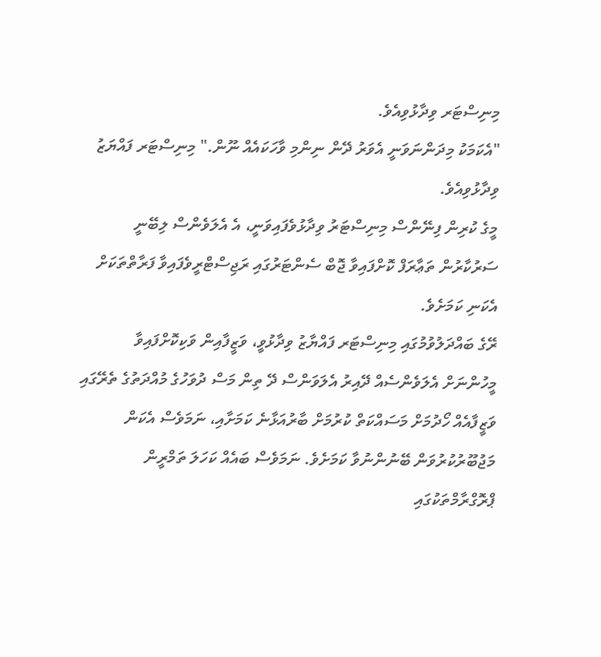މިނިސްޓަރ ވިދާޅުވިއެވެ.
"އެކަމަކު މިދަންނަވަނީ އެވަރު ދޭން ނިންމި ވާހަކައެއް ނޫން." މިނިސްޓަރ ފައްޔަޒު ވިދާޅުވިއެވެ.
މީގެ ކުރިން ފިނޭންސް މިނިސްޓަރު ވިދާޅުވެފައިވަނީ، އެ އެލަވެންސް ލިބޭނީ ސަރުކާރުން ތަޢާރަފް ކޮށްފައިވާ ޖޮބް ސެންޓަރުގައި ރަޖިސްޓްރީވެފައިވާ ފަރާތްތަކަށް އެކަނި ކަމަށެވެ.
ރޭގެ ބައްދަލުވުމުގައި މިނިސްޓަރ ފައްޔާޒު ވިދާޅުވީ، ވަޒީފާއިން ވަކިކޮށްފައިވާ މީހުންނަށް އެލަވެންސެއް ދޭއިރު އެލަވަންސް ދޭ ތިން މަސް ދުވަހުގެ މުއްދަތުގެ ތެރޭގައި ވަޒީފާއެއް ހޯދުމަށް މަސައްކަތް ކުރުމަށް ބާރުއަޅާނެ ކަމަށާއި، ނަމަވެސް އެކަން މަޖުބޫރުކުރުވަން ބޭނުންނުވާ ކަމަށެވެ. ނަމަވެސް ބައެއް ކަހަލަ ތަމްރީން ޕްރޮގްރާމްތަކުގައި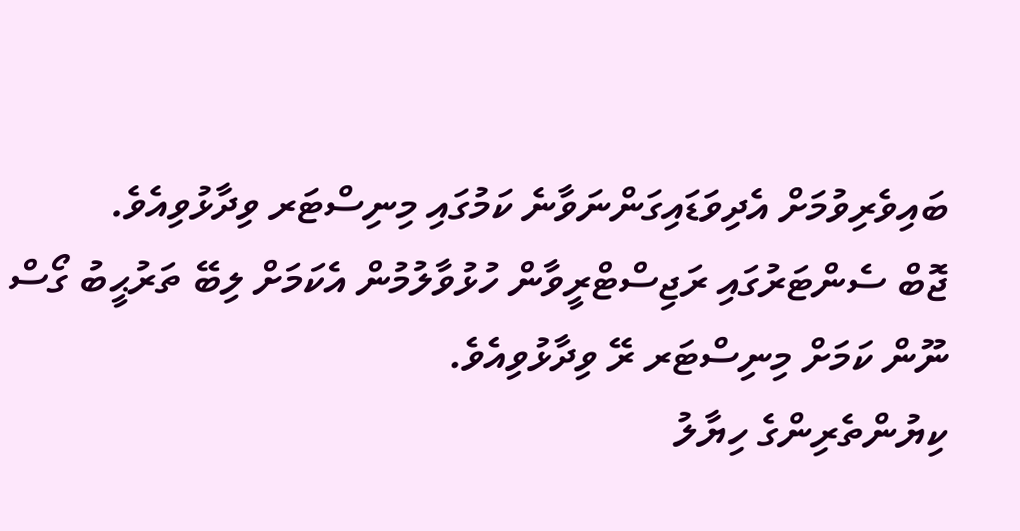ބައިވެރިވުމަށް އެދިވަޑައިގަންނަވާނެ ކަމުގައި މިނިސްޓަރ ވިދާޅުވިއެވެ.
ޖޮބް ސެންޓަރުގައި ރަޖިސްޓްރީވާން ހުޅުވާލުމުން އެކަމަށް ލިބޭ ތަރުޙީބު ގޯސް ނޫން ކަމަށް މިނިސްޓަރ ރޭ ވިދާޅުވިއެވެ.
ކިޔުންތެރިންގެ ހިޔާލު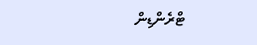ޓްރެންޑިން